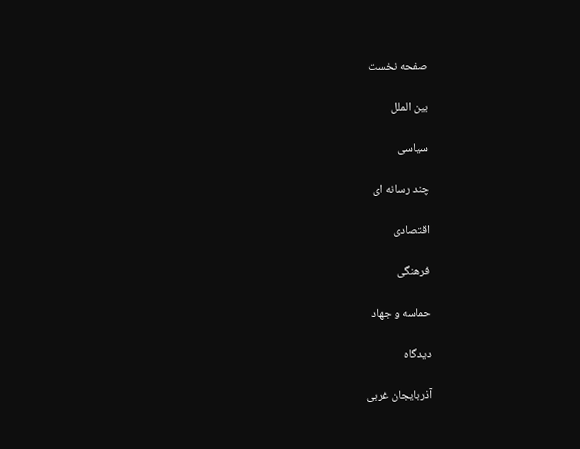صفحه نخست

بین الملل

سیاسی

چند رسانه ای

اقتصادی

فرهنگی

حماسه و جهاد

دیدگاه

آذربایجان غربی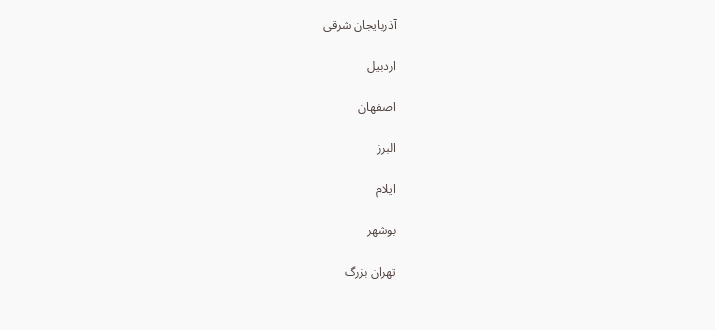آذربایجان شرقی

اردبیل

اصفهان

البرز

ایلام

بوشهر

تهران بزرگ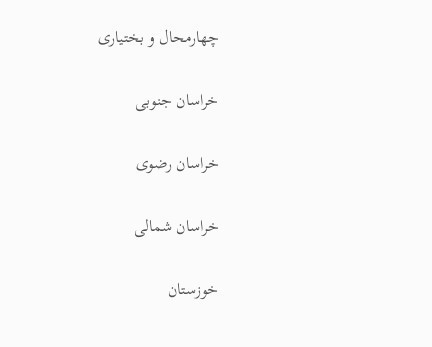چهارمحال و بختیاری

خراسان جنوبی

خراسان رضوی

خراسان شمالی

خوزستان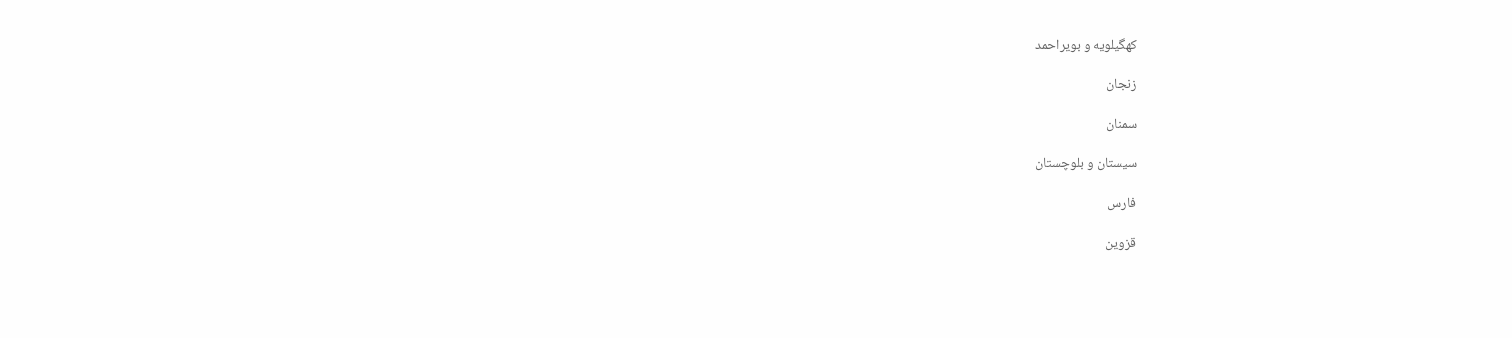کهگیلویه و بویراحمد

زنجان

سمنان

سیستان و بلوچستان

فارس

قزوین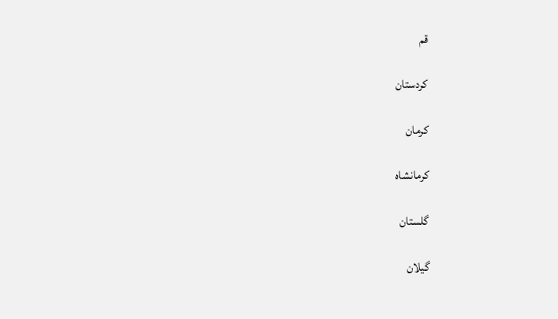قم

کردستان

کرمان

کرمانشاه

گلستان

گیلان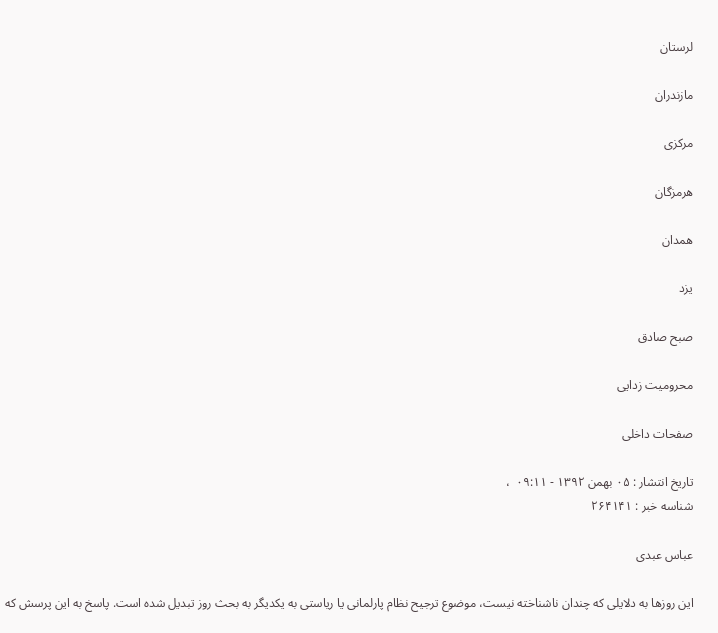لرستان

مازندران

مرکزی

هرمزگان

همدان

یزد

صبح صادق

محرومیت زدایی

صفحات داخلی

تاریخ انتشار : ۰۵ بهمن ۱۳۹۲ - ۰۹:۱۱  ،
شناسه خبر : ۲۶۴۱۴۱

عباس عبدی

این روزها به دلایلی که چندان ناشناخته نیست، موضوع ترجیح نظام پارلمانی یا ریاستی به یکدیگر به بحث روز تبدیل شده است. پاسخ به این پرسش که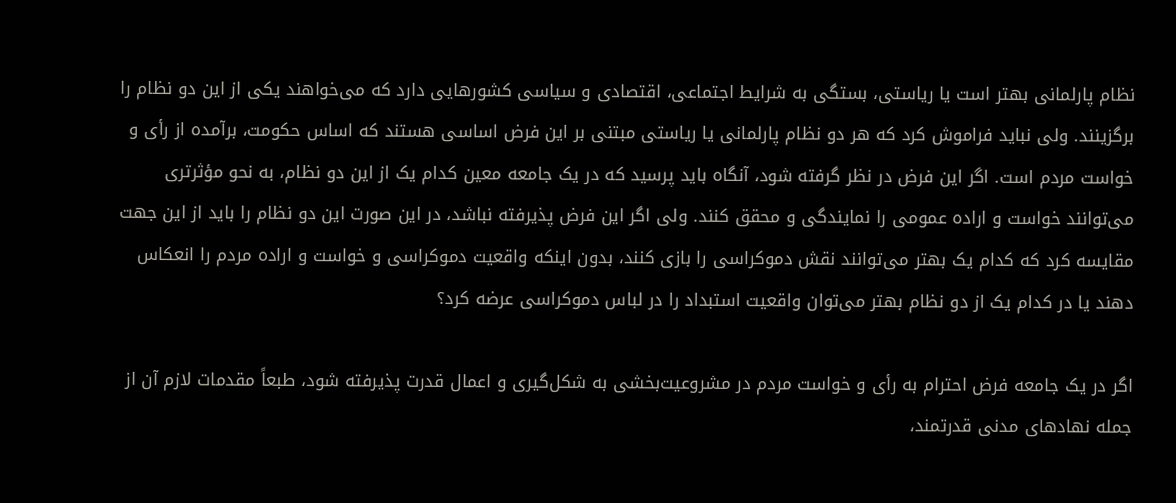نظام پارلمانی بهتر است یا ریاستی، بستگی به شرایط اجتماعی، اقتصادی و سیاسی کشورهایی دارد که می‌خواهند یکی از این دو نظام را برگزینند. ولی نباید فراموش کرد که هر دو نظام پارلمانی یا ریاستی مبتنی بر این فرض اساسی هستند که اساس حکومت، برآمده از رأی و خواست مردم است. اگر این فرض در نظر گرفته شود، آنگاه باید پرسید که در یک جامعه معین کدام یک از این دو نظام، به نحو مؤثرتری می‌توانند خواست و اراده عمومی را نمایندگی و محقق کنند. ولی اگر این فرض پذیرفته نباشد، در این صورت این دو نظام را باید از این جهت مقایسه کرد که کدام یک بهتر می‌توانند نقش دموکراسی را بازی کنند، بدون اینکه واقعیت دموکراسی و خواست و اراده مردم را انعکاس دهند یا در کدام یک از دو نظام بهتر می‌توان واقعیت استبداد را در لباس دموکراسی عرضه کرد؟

اگر در یک جامعه فرض احترام به رأی و خواست مردم در مشروعیت‌بخشی به شکل‌گیری و اعمال قدرت پذیرفته شود، طبعاً مقدمات لازم آن از جمله نهادهای مدنی قدرتمند،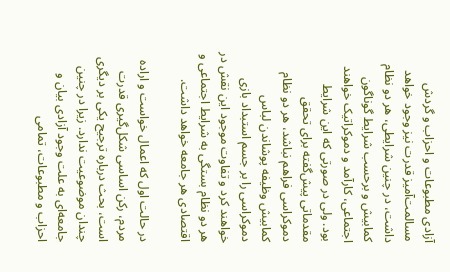آزادی مطبوعات و احزاب و گردش مسالمت‌آمیز قدرت نیز وجود خواهد داشت، در چنین شرایطی، هر دو نظام کمابیش و برحسب شرایط گوناگون اجتماعی، کارآمد و دموکراتیک خواهند بود. ولی در صورتی که این شرایط مقدماتی پیش‌گفته برای تحقق دموکراسی فراهم نباشد، هر دو نظام کمابیش وظیفه پوشاندن لباس دموکراسی را بر جسم استبداد بازی خواهند کرد و تفاوت موجود این نقش در هر دو نظام بستگی به شرایط اجتماعی و اقتصادی هر جامعه خواهد داشت.

در حالت اول که اعمال خواست و اراده مردم، رکن اساسی شکل‌گیری قدرت است، بحث درباره ترجیح یکی بر دیگری چندان موضوعیت ندارد. زیرا در چنین جامعه‌ای به علت وجود آزادی بیان و احزاب و مطبوعات، تمامی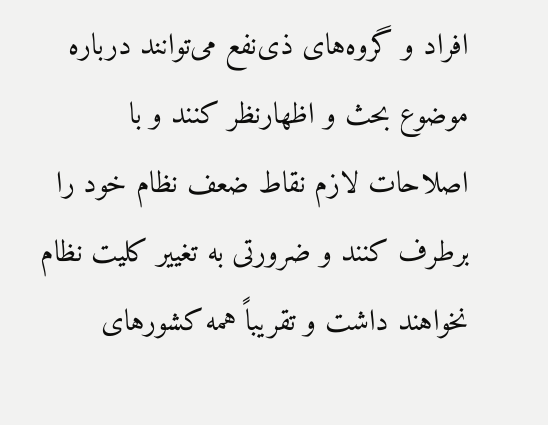افراد و گروه‌های ذی‌نفع می‌توانند درباره موضوع بحث و اظهارنظر کنند و با اصلاحات لازم نقاط ضعف نظام خود را برطرف کنند و ضرورتی به تغییر کلیت نظام نخواهند داشت و تقریباً همه کشورهای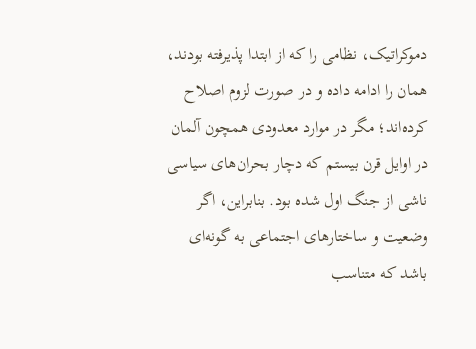دموکراتیک، نظامی را که از ابتدا پذیرفته بودند، همان را ادامه داده و در صورت لزوم اصلاح کرده‌اند؛ مگر در موارد معدودی همچون آلمان در اوایل قرن بیستم که دچار بحران‌های سیاسی ناشی از جنگ اول شده بود. بنابراین، اگر وضعیت و ساختارهای اجتماعی به گونه‌ای باشد که متناسب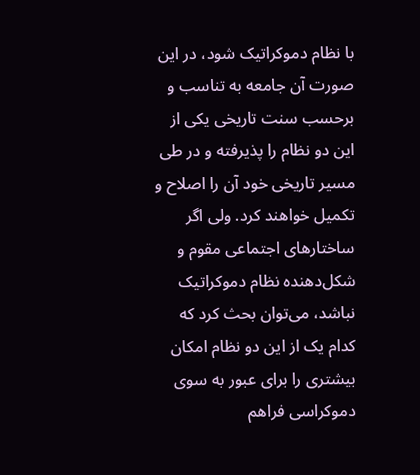با نظام دموکراتیک شود، در این صورت آن جامعه به تناسب و برحسب سنت تاریخی یکی از این دو نظام را پذیرفته و در طی مسیر تاریخی خود آن را اصلاح و تکمیل خواهند کرد. ولی اگر ساختارهای اجتماعی مقوم و شکل‌دهنده نظام دموکراتیک نباشد، می‌توان بحث کرد که کدام یک از این دو نظام امکان بیشتری را برای عبور به سوی دموکراسی فراهم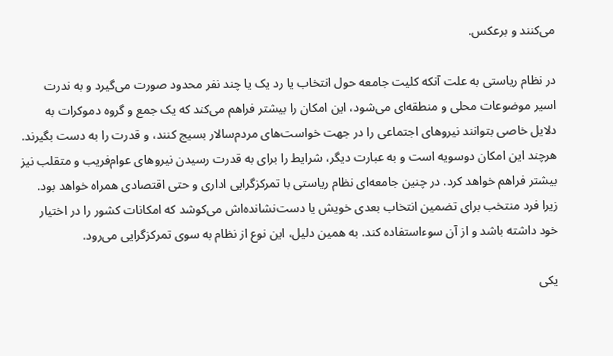می‌کنند و برعکس.

در نظام ریاستی به علت آنکه کلیت جامعه حول انتخاب یا رد یک یا چند نفر محدود صورت می‌گیرد و به ندرت اسیر موضوعات محلی و منطقه‌ای می‌شود، این امکان را بیشتر فراهم می‌کند که یک جمع و گروه دموکرات به دلایل خاصی بتوانند نیروهای اجتماعی را در جهت خواست‌های مردم‌سالار بسیج کنند، و قدرت را به دست بگیرند. هرچند این امکان دوسویه است و به عبارت دیگر، شرایط را برای به قدرت رسیدن نیروهای عوام‌فریب و متقلب نیز بیشتر فراهم خواهد کرد. در چنین جامعه‌ای نظام ریاستی با تمرکزگرایی اداری و حتی اقتصادی همراه خواهد بود. زیرا فرد منتخب برای تضمین انتخاب بعدی خویش یا دست‌نشانده‌اش می‌کوشد که امکانات کشور را در اختیار خود داشته باشد و از آن سوءاستفاده کند. به همین دلیل، این نوع از نظام به سوی تمرکزگرایی می‌رود.

یکی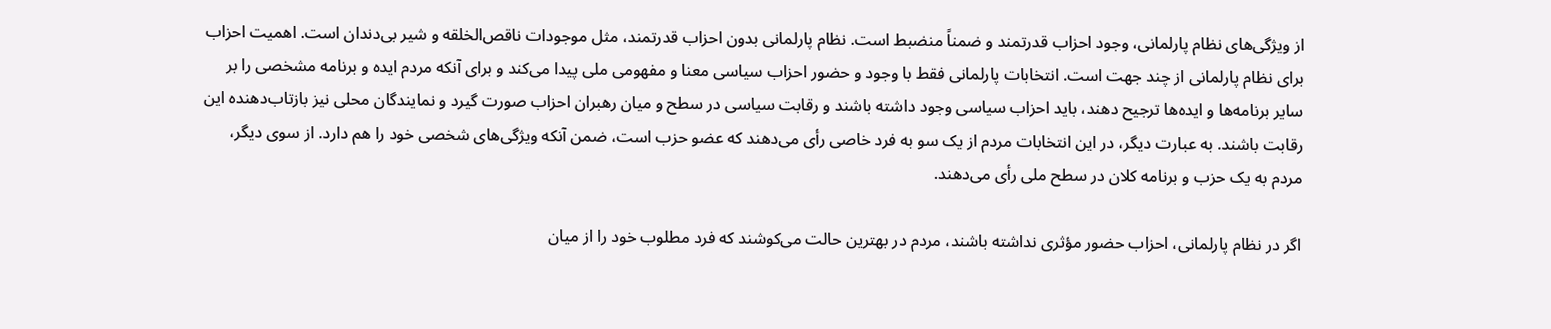از ویژگی‌های نظام پارلمانی، وجود احزاب قدرتمند و ضمناً منضبط است. نظام پارلمانی بدون احزاب قدرتمند، مثل موجودات ناقص‌الخلقه و شیر بی‌دندان است. اهمیت احزاب برای نظام پارلمانی از چند جهت است. انتخابات پارلمانی فقط با وجود و حضور احزاب سیاسی معنا و مفهومی ملی پیدا می‌کند و برای آنکه مردم ایده و برنامه مشخصی را بر سایر برنامه‌ها و ایده‌ها ترجیح دهند، باید احزاب سیاسی وجود داشته باشند و رقابت سیاسی در سطح و میان رهبران احزاب صورت گیرد و نمایندگان محلی نیز بازتاب‌دهنده این رقابت باشند. به عبارت دیگر، در این انتخابات مردم از یک سو به فرد خاصی رأی می‌دهند که عضو حزب است، ضمن آنکه ویژگی‌های شخصی خود را هم دارد. از سوی دیگر، مردم به یک حزب و برنامه کلان در سطح ملی رأی می‌دهند.

اگر در نظام پارلمانی، احزاب حضور مؤثری نداشته باشند، مردم در بهترین حالت می‌کوشند که فرد مطلوب خود را از میان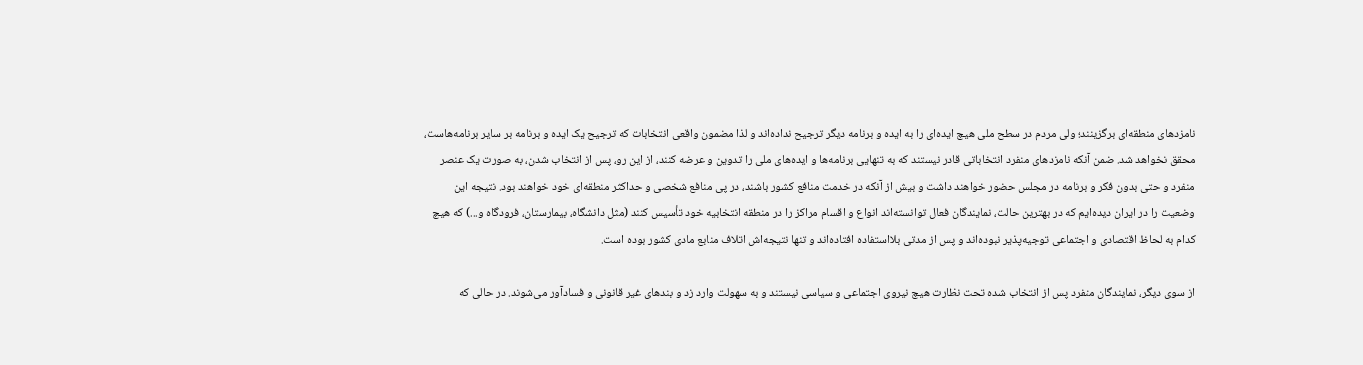نامزدهای منطقه‌ای برگزینند؛ ولی مردم در سطح ملی هیچ ایده‌ای را به ایده و برنامه دیگر ترجیح نداده‌اند و لذا مضمون واقعی انتخابات که ترجیح یک ایده و برنامه بر سایر برنامه‌هاست، محقق نخواهد شد. ضمن آنکه نامزدهای منفرد انتخاباتی قادر نیستند که به تنهایی برنامه‌ها و ایده‌های ملی را تدوین و عرضه کنند، از این رو، پس از انتخاب شدن، به صورت یک عنصر منفرد و حتی بدون فکر و برنامه در مجلس حضور خواهند داشت و بیش از آنکه در خدمت منافع کشور باشند، در پی منافع شخصی و حداکثر منطقه‌ای خود خواهند بود. نتیجه این وضعیت را در ایران دیده‌ایم که در بهترین حالت، نمایندگان فعال توانسته‌اند انواع و اقسام مراکز را در منطقه‌ انتخابیه خود تأسیس کنند (مثل دانشگاه، بیمارستان، فرودگاه و...) که هیچ کدام به لحاظ اقتصادی و اجتماعی توجیه‌پذیر نبوده‌اند و پس از مدتی بلااستفاده افتاده‌اند و تنها نتیجه‌اش اتلاف منابع مادی کشور بوده است.

از سوی دیگر، نمایندگان منفرد پس از انتخاب شده تحت نظارت هیچ نیروی اجتماعی و سیاسی نیستند و به سهولت وارد زد و بندهای غیر قانونی و فسادآور می‌شوند. در حالی که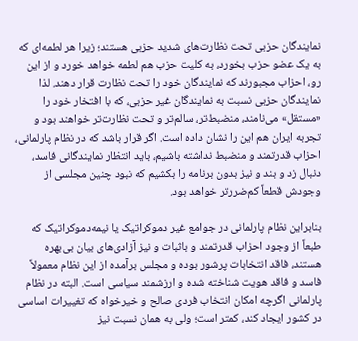نمایندگان حزبی تحت نظارت‌های شدید حزبی هستند؛ زیرا هر لطمه‌ای که به یک عضو حزب بخورد، به کلیت حزب هم لطمه خواهد خورد و از این رو، احزاب مجبورند که نمایندگان خود را تحت نظارت قرار دهند. لذا نمایندگان حزبی نسبت به نمایندگان غیر حزبی، که با افتخار خود را «مستقل» می‌نامند، منضبط‌تر، سالم‌تر و تحت نظارت‌تر خواهند بود و تجربه ایران هم این را نشان داده است. اگر قرار باشد که در نظام پارلمانی، احزاب قدرتمند و منضبط نداشته باشیم، باید انتظار نمایندگانی فاسد، دنبال زد و بند و نیز بدون برنامه را بکشیم که نبود چنین مجلسی از وجودش قطعاً کم‌ضررتر خواهد بود.

بنابراین نظام پارلمانی در جوامع غیر دموکراتیک یا نیمه‌دموکراتیک که طبعاً از وجود احزاب قدرتمند و باثبات و نیز آزادی‌های بیان بی‌بهره هستند، فاقد انتخابات پرشور بوده و مجلس برآمده از این نظام معمولاً فاسد و فاقد هویت شناخته شده و ارزشمند سیاسی است. البته در نظام پارلمانی اگرچه امکان انتخاب فردی صالح و خیرخواه که تغییرات اساسی در کشور ایجاد کند، کمتر است؛ ولی به همان نسبت نیز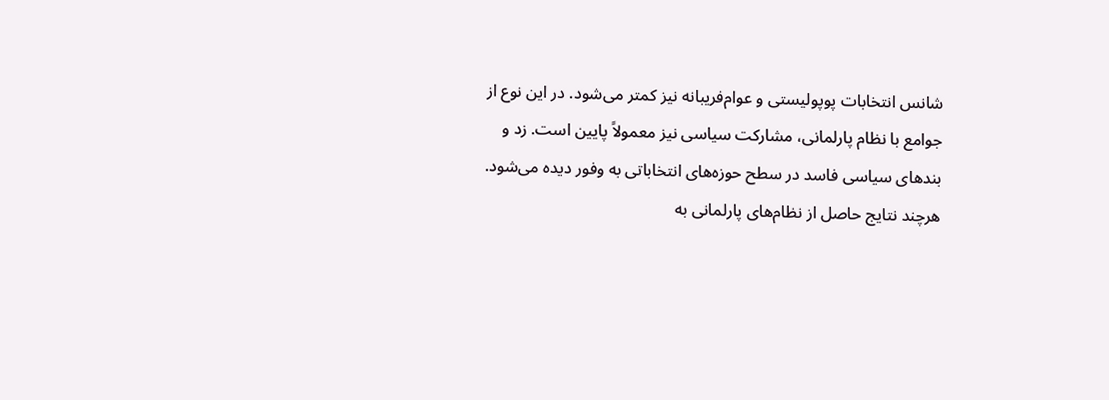شانس انتخابات پوپولیستی و عوام‌فریبانه نیز کمتر می‌شود. در این نوع از جوامع با نظام پارلمانی، مشارکت سیاسی نیز معمولاً پایین است. زد و بندهای سیاسی فاسد در سطح حوزه‌های انتخاباتی به وفور دیده می‌شود. هرچند نتایج حاصل از نظام‌های پارلمانی به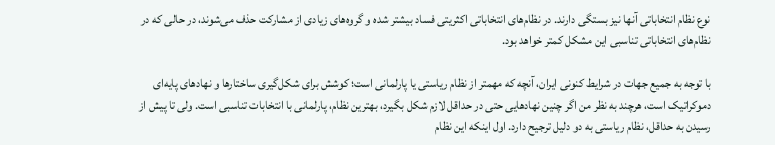نوع نظام انتخاباتی آنها نیز بستگی دارند. در نظام‌های انتخاباتی اکثریتی فساد بیشتر شده و گروه‌های زیادی از مشارکت حذف می‌شوند، در حالی که در نظام‌های انتخاباتی تناسبی این مشکل کمتر خواهد بود.

با توجه به جمیع جهات در شرایط کنونی ایران، آنچه که مهمتر از نظام ریاستی یا پارلمانی است؛ کوشش برای شکل‌گیری ساختارها و نهادهای پایه‌ای دموکراتیک است، هرچند به نظر من اگر چنین نهادهایی حتی در حداقل لازم شکل بگیرد، بهترین نظام، پارلمانی با انتخابات تناسبی است. ولی تا پیش از رسیدن به حداقل، نظام ریاستی به دو دلیل ترجیح دارد. اول اینکه این نظام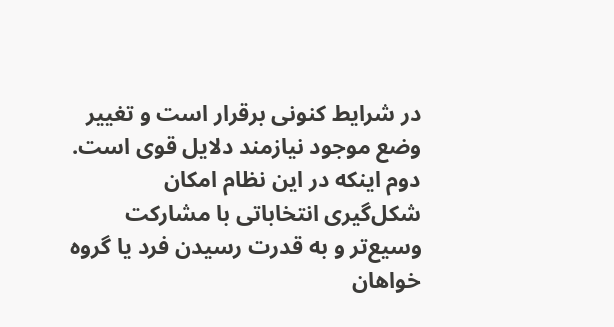در شرایط کنونی برقرار است و تغییر وضع موجود نیازمند دلایل قوی است. دوم اینکه در این نظام امکان شکل‌گیری انتخاباتی با مشارکت وسیع‌تر و به قدرت رسیدن فرد یا گروه خواهان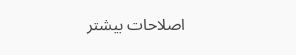اصلاحات بیشتر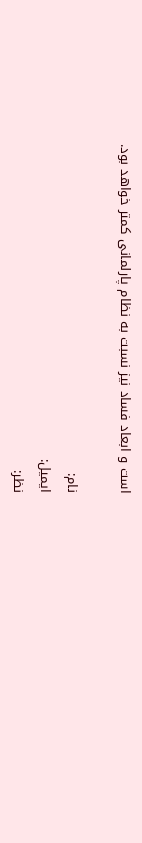است و ابعاد فساد نیز نسبت به نظام پارلمانی کمتر خواهد بود.

نام:
ایمیل:
نظر: